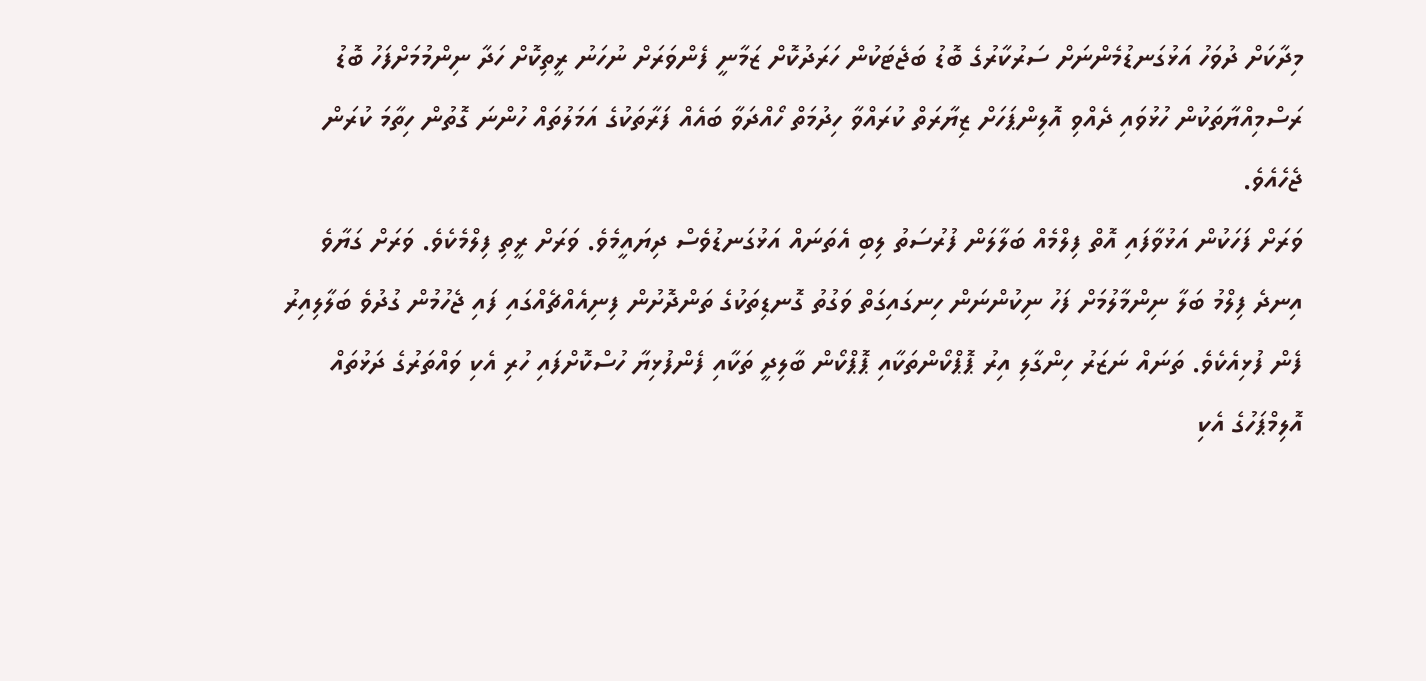މިދާކަށް ދުވަހު އަޅުގަނޑުމެންނަށް ސަރުކާރުގެ ބޮޑު ބަޖެޓަކުން ހަރަދުކޮށް ޒަމާނީ ފެންވަރަށް ނުހަނު ރީތިކޮށް ހަދާ ނިންމުމަށްފަހު ބޮޑު ރަސްމިއްޔާތަކުން ހުޅުވައި ދެއްވި އޮލިންޕަހަށް ޒިޔާރަތް ކުރައްވާ ހިދުމަތް ހޯއްދަވާ ބައެއް ފަރާތަކުގެ އަމަލުތައް ހުންނަ ގޮތުން ހިތާމަ ކުރަން ޖެހެއެވެ.
ވަރަށް ފަހަކުން އަޅުވާފައި އޮތް ފިލްމެއް ބަލާލަން ފުރުސަތު ލިބި އެތަނައް އަޅުގަނޑުވެސް ދިޔައީމެވެ. ވަރަށް ރީތި ފިލްމެކެވެ. ވަރަށް ގަޔާވެ އިނދެ ފިލްމު ބަލާ ނިންމާލުމަށް ފަހު ނިކުންނަން ހިނގައިގަތް ވަގުތު ގޮނޑިތަކުގެ ތަންދޮށުން ފިނިއެއްޗެއްގައި ފައި ޖެހުމުން ގުދުވެ ބަލާލިއިރު ފެން ފުޅިއެކެވެ. ތަނައް ނަޒަރު ހިންގާލި އިރު ޕޮޕްކޯންތަކާއި ޕޮޕްކޯން ބާލިދީ ތަކާއި ފެންފުޅިޔާ ހުސްކޮށްފައި ހުރި އެކި ވައްތަރުގެ ދަޅުތައް އޮލިމްޕަހުގެ އެކި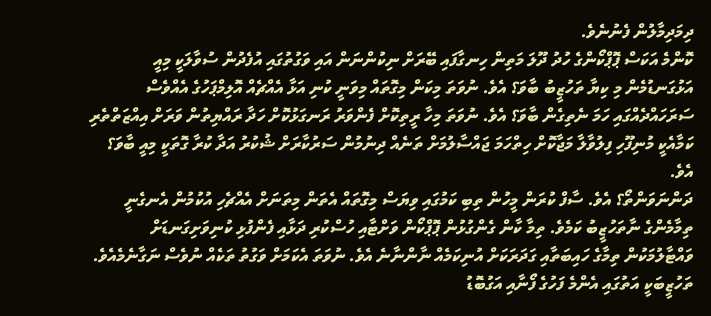ދިމަދިމާލުން ފެނުނެވެ.
ކޮންމެ އަކަސް ޕޮޕްކޯންގެ ހުދު ދޫލަ މަތިން ހިނގާފައި ބޭރަށް ނިކުންނަން އައި ވަގުތުގައި އުފެދުން ސުވާލަކީ މިއީ އަޅުގަނޑުމެން މި ކިޔާ ތަހުޒީބު ބާވަ؟ އެވެ. ނުވަތަ މިކަން މިގޮތައް މިވަނީ ކުނި އަޅާ އެއްޗެއް އޮލިމްޕަހުގެ އެއްވެސް ސަރަހައްދެއްގައި ހަމަ ނެތިގެން ބާވަ؟ އެވެ. ނުވަތަ މިހާ ރީތިކޮށް ފެންވަރު ރަނގަޅުކޮށް ހަދާ ރައްޔިތުން ވަރަށް އިއްޒަތްތެރި ކަމާއެކީ މުނިފޫހި ފިލުވާލާ މަޖާކޮށް ހިތްހަމަ ޖައްސާލުމަށް ތަނެއް ދިނުމުން ސަރުކާރަށް ޝުކުރު އަދާ ކުރާ ގޮތަކީ މިއީ ބާވަ؟ އެވެ.
ދަންނަވަންތޯ؟ އެވެ. ސާފް ކުރަން މީހުން ތިބި ކަމުގައި ވިޔަސް މިގޮތައް އެތަން މިތަނަށް އެއްޗެހި އުކުމުން އެނގެނީ ތިމާމެންގެ ނާތަހުޒީބު ކަމެވެ. ތިމާ ކާން ގެންގުޅުން ޕޮޕްކޯން ވަށްޓާއި ހުސްކުރި ދަޅާއި ފެންފުޅި ކުނިވަށިގަނޑަށް ވައްޓާލުމަކުން ތިމާގެ ހައިބަތާއި ގަދަރަކަށް އުނިކަމެއް ނާންނާނެ އެވެ. ނުވަތަ އެކަމަށް ވަގުތު ތަކެއް ނުވެސް ނަގާނެމެއެވެ.
ތަހުޒީބަކީ އަތުގައި އެންމެ ފަހުގެ ފޯނާއި އަގުބޮޑު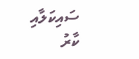ސައިކަލާއި ކާރު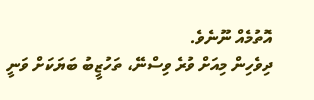އޮތުމެއް ނޫނެވެ.
ދިވެހިން މިއަށް ވުރެ ވިސްނޭ، ތަހުޒީބު ބަޔަކަށް ވަނީ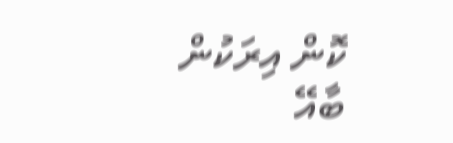ކޮން އިރަކުން ބާއޭ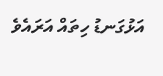އަޅުގަނޑު ހިތައް އަރައެވެ